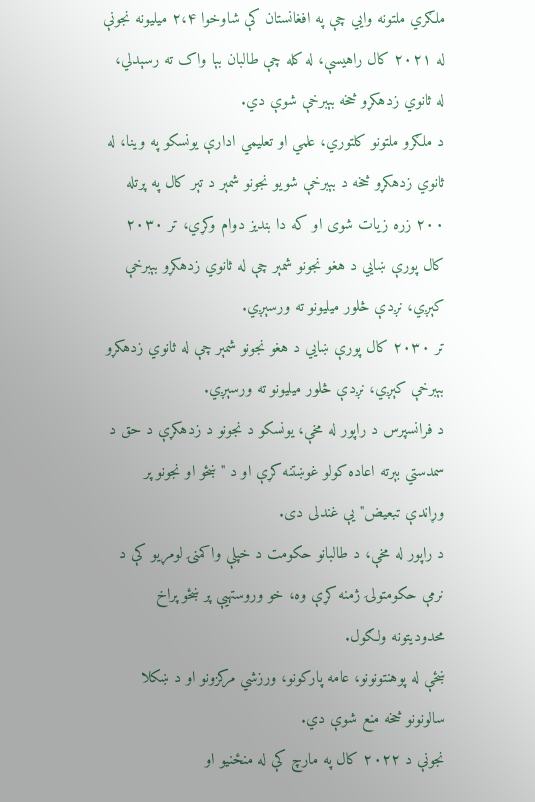ملګري ملتونه وایي چې په افغانستان کې شاوخوا ۲،۴ میلیونه نجونې له ۲۰۲۱ کال راهیسې، له کله چې طالبان بېا واک ته رسېدلي، له ثانوي زدهکړو څخه بېبرخې شوې دي.
د ملګرو ملتونو کلتوري، علمي او تعلیمي ادارې یونسکو په وینا، له ثانوي زدهکړو څخه د بېبرخې شویو نجونو شمېر د تېر کال په پرتله ۲۰۰ زره زیات شوی او که دا بندیز دوام وکړي، تر ۲۰۳۰ کال پورې ښايي د هغو نجونو شمېر چې له ثانوي زدهکړو بېبرخې کېږي، نږدې څلور میلیونو ته ورسېږي.
تر ۲۰۳۰ کال پورې ښايي د هغو نجونو شمېر چې له ثانوي زدهکړو بېبرخې کېږي، نږدې څلور میلیونو ته ورسېږي.
د فرانسپرس د راپور له مخې، یونسکو د نجونو د زدهکړې د حق د سمدستي بېرته اعاده کولو غوښتنه کړې او د "ښځو او نجونو پر وړاندې تبعیض" یې غندلی دی.
د راپور له مخې، د طالبانو حکومت د خپلې واکمنۍ لومړیو کې د نرمې حکومتولۍ ژمنه کړې وه، خو وروستهیې پر ښځو پراخ محدودیتونه ولګول.
ښځې له پوهنتونونو، عامه پارکونو، ورزشي مرکزونو او د ښکلا سالونونو څخه منع شوې دي.
نجونې د ۲۰۲۲ کال په مارچ کې له منځنیو او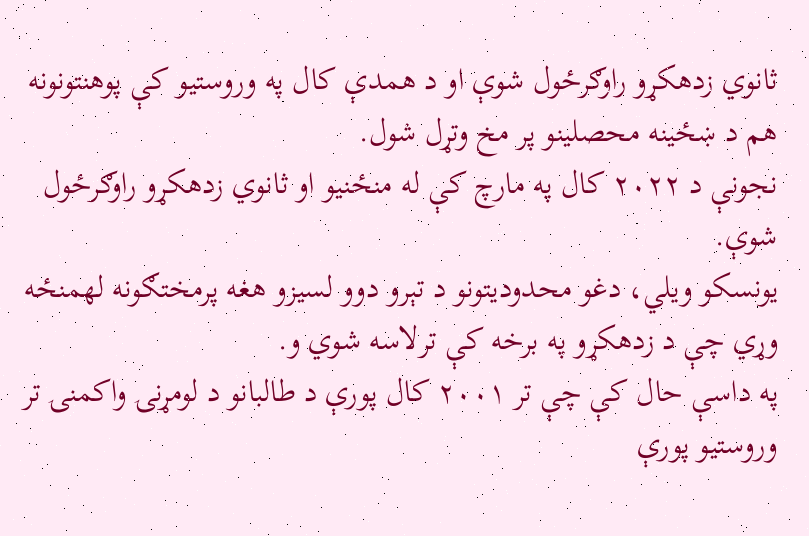ثانوي زدهکړو راوګرځول شوې او د همدې کال په وروستیو کې پوهنتونونه هم د ښځینه محصلینو پر مخ وتړل شول.
نجونې د ۲۰۲۲ کال په مارچ کې له منځنیو او ثانوي زدهکړو راوګرځول شوې.
یونسکو ویلي، دغو محدودیتونو د تېرو دوو لسیزو هغه پرمختګونه لهمنځه وړي چې د زدهکړو په برخه کې ترلاسه شوي و.
په داسې حال کې چې تر ۲۰۰۱ کال پورې د طالبانو د لومړنۍ واکمنۍ تر وروستیو پورې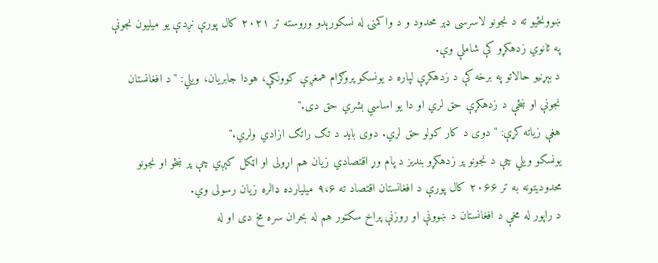ښوونځیو ته د نجونو لاسرسی ډېر محدود و د واکمنۍ له نسکورېدو وروسته تر ۲۰۲۱ کال پورې نږدې یو میلیون نجونې په ثانوي زدهکړو کې شاملې وې.
د بېړنیو حالاتو په برخه کې د زدهکړې لپاره د یونسکو پروګرام همغږې کوونکې، هودا جابریان، ویلي: "د افغانستان نجونې او ښځې د زدهکړې حق لري او دا یو اساسي بشري حق دی."
هغې زیاته کړې: "دوی د کار کولو حق لري. دوی باید د تګ راتګ ازادي ولري."
یونسکو ویلي چې د نجونو پر زدهکړو بندیز د پام وړ اقتصادي زیان هم اړولی او اټکل کېږي چې پر ښځو او نجونو محدودیتونه به تر ۲۰۶۶ کال پورې د افغانستان اقتصاد ته ۹،۶ میلیارده ډالره زیان رسولی وي.
د راپور له مخې د افغانستان د ښوونې او روزنې پراخ سکټور هم له بحران سره مخ دی او له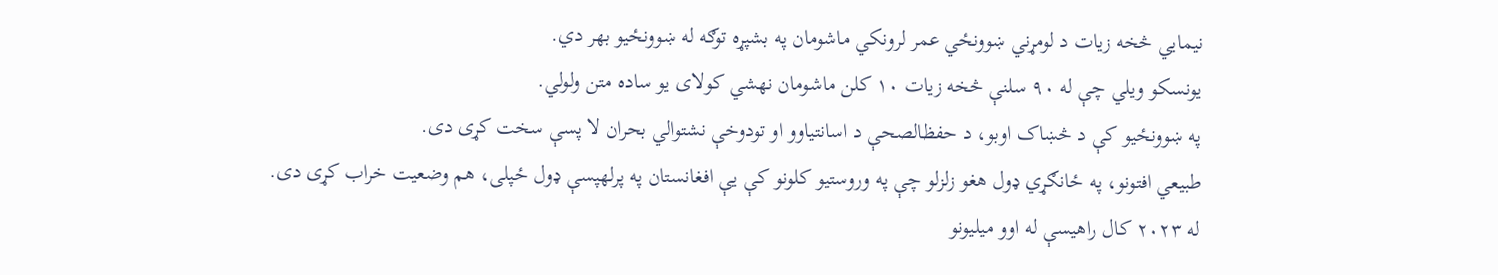نیمایي څخه زیات د لومړني ښوونځي عمر لرونکي ماشومان په بشپړه توګه له ښوونځیو بهر دي.
یونسکو ویلي چې له ۹۰ سلنې څخه زیات ۱۰ کلن ماشومان نهشي کولای یو ساده متن ولولي.
په ښوونځیو کې د څښاک اوبو، د حفظالصحې د اسانتیاوو او تودوخې نشتوالي بحران لا پسې سخت کړی دی.
طبیعي افتونو، په ځانګړي ډول هغو زلزلو چې په وروستیو کلونو کې یې افغانستان په پرلهپسې ډول ځپلی، هم وضعیت خراب کړی دی.
له ۲۰۲۳ کال راهیسې له اوو میلیونو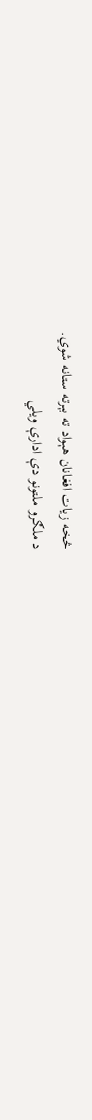څخه زیات افغانان هېواد ته بېرته ستانه شوي.
د ملګرو ملتونو دې ادارې ویلي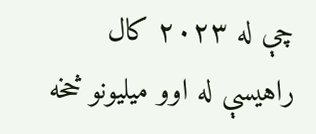چې له ۲۰۲۳ کال راهیسې له اوو میلیونو څخه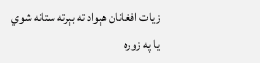زیات افغانان هېواد ته بېرته ستانه شوي یا په زوره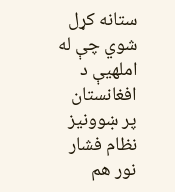ستانه کړل شوي چې له املهیې د افغانستان پر ښوونیز نظام فشار نور هم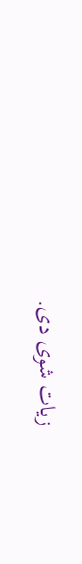زیات شوی دی.